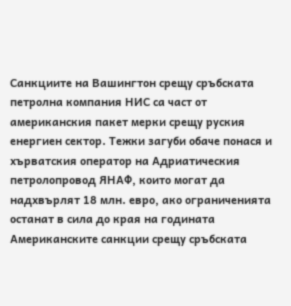Санкциите на Вашингтон срещу сръбската петролна компания НИС са част от американския пакет мерки срещу руския енергиен сектор. Тежки загуби обаче понася и хърватския оператор на Адриатическия петролопровод ЯНАФ, които могат да надхвърлят 18 млн. евро, ако ограниченията останат в сила до края на годината
Американските санкции срещу сръбската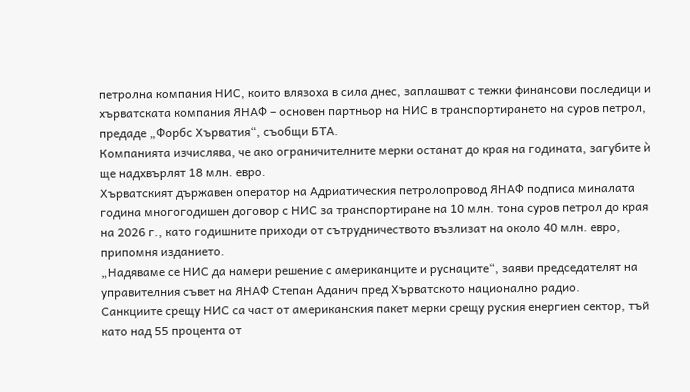петролна компания НИС, които влязоха в сила днес, заплашват с тежки финансови последици и хърватската компания ЯНАФ – основен партньор на НИС в транспортирането на суров петрол, предаде „Форбс Хърватия“, съобщи БТА.
Компанията изчислява, че ако ограничителните мерки останат до края на годината, загубите ѝ ще надхвърлят 18 млн. евро.
Хърватският държавен оператор на Адриатическия петролопровод ЯНАФ подписа миналата година многогодишен договор с НИС за транспортиране на 10 млн. тона суров петрол до края на 2026 г., като годишните приходи от сътрудничеството възлизат на около 40 млн. евро, припомня изданието.
„Надяваме се НИС да намери решение с американците и руснаците“, заяви председателят на управителния съвет на ЯНАФ Степан Аданич пред Хърватското национално радио.
Санкциите срещу НИС са част от американския пакет мерки срещу руския енергиен сектор, тъй като над 55 процента от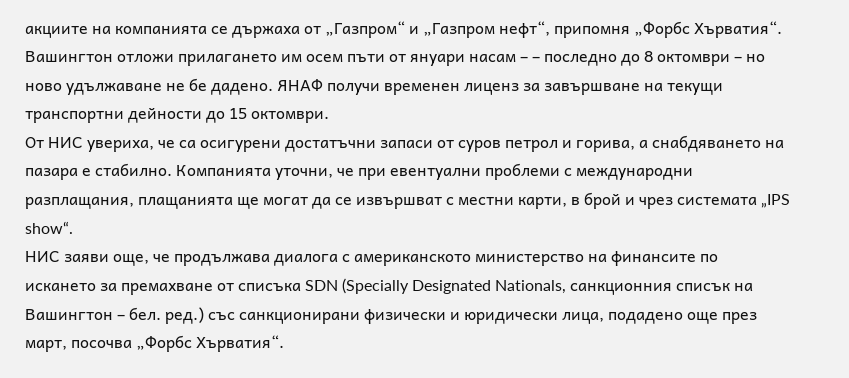акциите на компанията се държаха от „Газпром“ и „Газпром нефт“, припомня „Форбс Хърватия“. Вашингтон отложи прилагането им осем пъти от януари насам – – последно до 8 октомври – но ново удължаване не бе дадено. ЯНАФ получи временен лиценз за завършване на текущи транспортни дейности до 15 октомври.
От НИС увериха, че са осигурени достатъчни запаси от суров петрол и горива, а снабдяването на пазара е стабилно. Компанията уточни, че при евентуални проблеми с международни разплащания, плащанията ще могат да се извършват с местни карти, в брой и чрез системата „IPS show“.
НИС заяви още, че продължава диалога с американското министерство на финансите по искането за премахване от списъка SDN (Specially Designated Nationals, санкционния списък на Вашингтон – бел. ред.) със санкционирани физически и юридически лица, подадено още през март, посочва „Форбс Хърватия“.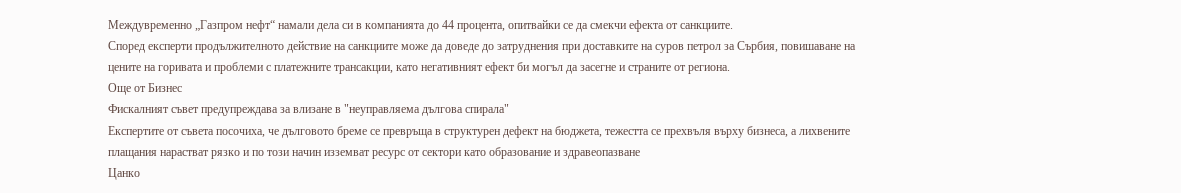Междувременно „Газпром нефт“ намали дела си в компанията до 44 процента, опитвайки се да смекчи ефекта от санкциите.
Според експерти продължителното действие на санкциите може да доведе до затруднения при доставките на суров петрол за Сърбия, повишаване на цените на горивата и проблеми с платежните трансакции, като негативният ефект би могъл да засегне и страните от региона.
Още от Бизнес
Фискалният съвет предупреждава за влизане в "неуправляема дългова спирала"
Експертите от съвета посочиха, че дълговото бреме се превръща в структурен дефект на бюджета, тежестта се прехвъля върху бизнеса, а лихвените плащания нарастват рязко и по този начин изземват ресурс от сектори като образование и здравеопазване
Цанко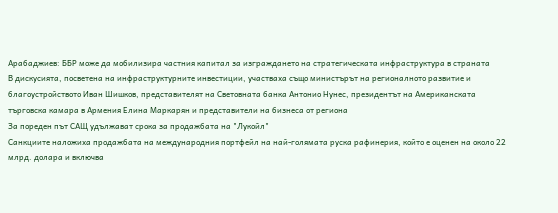Арабаджиев: ББР може да мобилизира частния капитал за изграждането на стратегическата инфраструктура в страната
В дискусията, посветена на инфраструктурните инвестиции, участваха също министърът на регионалното развитие и благоустройството Иван Шишков, представителят на Световната банка Антонио Нунес, президентът на Американската търговска камара в Армения Елина Маркарян и представители на бизнеса от региона
За пореден път САЩ удължават срока за продажбата на "Лукойл"
Санкциите наложиха продажбата на международния портфейл на най-голямата руска рафинерия, който е оценен на около 22 млрд. долара и включва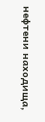нефтени находища,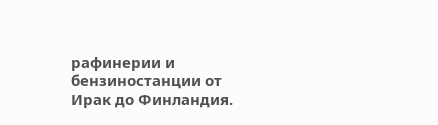рафинерии и бензиностанции от Ирак до Финландия.